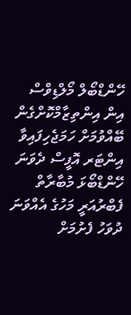ހޭންޑްބޯލް މޯލްޑިވްސް އިން އިންތިޒާމްކޮށްގެން ބޭއްވުމަށް ހަމަޖެހިފައިވާ އިންޓަރ އޮފީސް ދެވަނަ ހޭންޑްބޯޅަ މުބާރާތް ފެބްރުއަރީ މަހުގެ އެއްވަނަ ދުވަހު ފެށުމަށް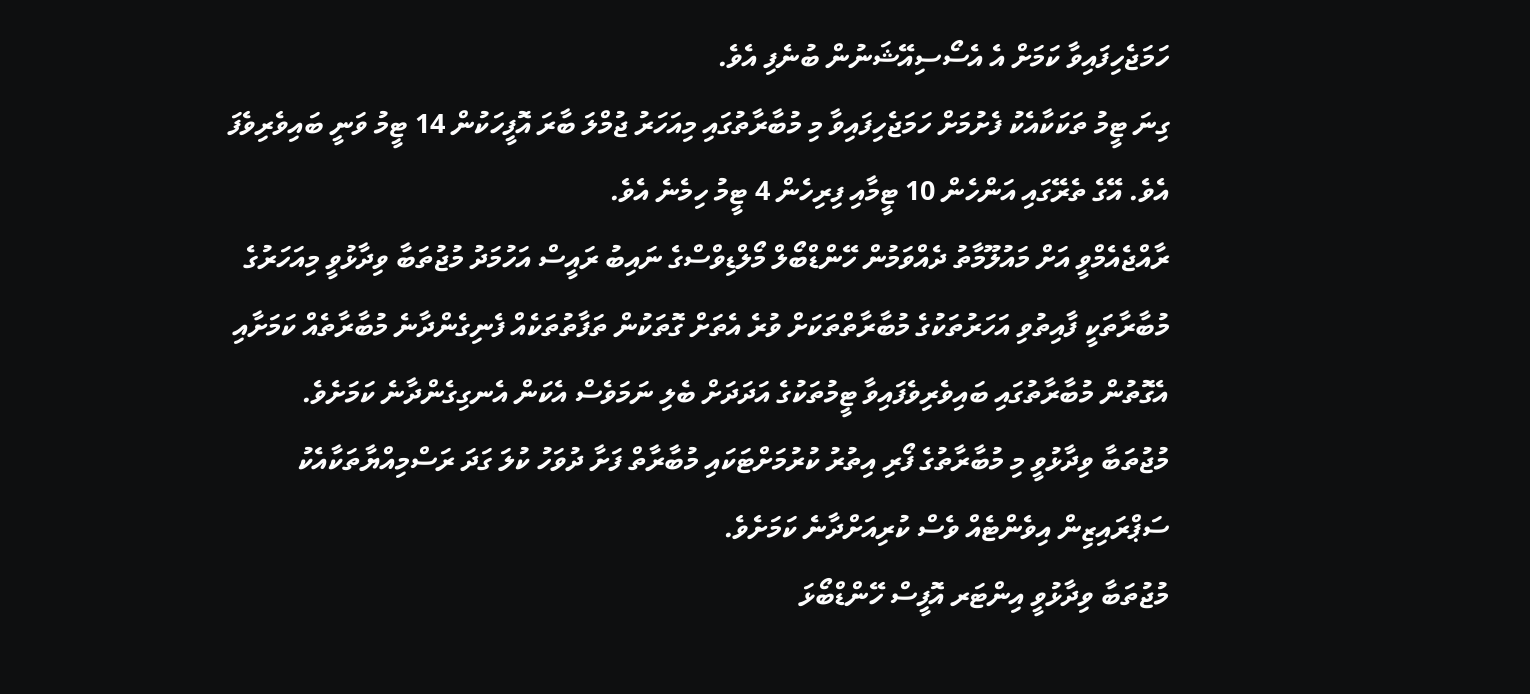ހަމަޖެހިފައިވާ ކަމަށް އެ އެސޯސިއޭޝަނުން ބުނެފި އެވެ.
ގިނަ ޓީމު ތަކަކާއެކު ފެށުމަށް ހަމަޖެހިފައިވާ މި މުބާރާތުގައި މިއަހަރު ޖުމްލަ ބާރަ އޮފީހަކުން 14 ޓީމު ވަނީ ބައިވެރިވެފަ އެވެ. އޭގެ ތެރޭގައި އަންހެން 10 ޓީމާއި ފިރިހެން 4 ޓީމު ހިމެނެ އެވެ.
ރާއްޖެއެމްވީ އަށް މައުލޫމާތު ދެއްވަމުން ހޭންޑްބޯލް މޯލްޑިވްސްގެ ނައިބު ރައީސް އަހުމަދު މުޖުތަބާ ވިދާޅުވީ މިއަހަރުގެ މުބާރާތަކީ ފާއިތުވި އަހަރުތަކުގެ މުބާރާތްތަކަށް ވުރެ އެތަށް ގޮތަކުން ތަފާތުތަކެއް ފެނިގެންދާނެ މުބާރާތެއް ކަމަށާއި އެގޮތުން މުބާރާތުގައި ބައިވެރިވެފައިވާ ޓީމުތަކުގެ އަދަދަށް ބެލި ނަމަވެސް އެކަން އެނގިގެންދާނެ ކަމަށެވެ.
މުޖުތަބާ ވިދާޅުވީ މި މުބާރާތުގެ ފޯރި އިތުރު ކުރުމަށްޓަކައި މުބާރާތް ފަށާ ދުވަހު ކުލަ ގަދަ ރަސްމިއްޔާތަކާއެކު ސަޕްރައިޒިން އިވެންޓެއް ވެސް ކުރިއަށްދާނެ ކަމަށެވެ.
މުޖުތަބާ ވިދާޅުވީ އިންޓަރ އޮފީސް ހޭންޑްބޯޅަ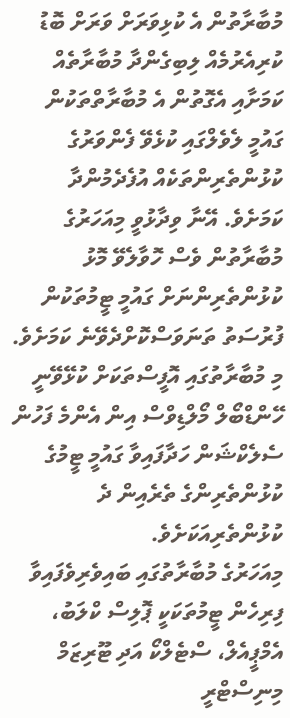މުބާރާތުން އެ ކުޅިވަރަށް ވަރަށް ބޮޑު ކުރިއެރުމެއް ލިބިގެންދާ މުބާރާތެއް ކަމަށާއި އެގޮތުން އެ މުބާރާތްތަކުން ގައުމީ ލެވެލްގައި ކުޅެވޭ ފެންވަރުގެ ކުޅުންތެރިންތަކެއް އުފެދެމުންދާ ކަމަށެވެ. އޭނާ ވިދާޅުވީ މިއަހަރުގެ މުބާރާތުން ވެސް ހޮވާލެވޭ މޮޅު ކުޅުންތެރިންނަށް ގައުމީ ޓީމުތަކުން ފުރުސަތު ތަނަވަސްކޮށްދެވޭނެ ކަމަށެވެ.
މި މުބާރާތުގައި އޮފީސްތަކަށް ކުޅޭވޭނީ ހޭންޑްބޯލް މޯލްޑިވްސް އިން އެންމެ ފަހުން ސެލެކްޝަން ހަދާފައިވާ ގައުމީ ޓީމުގެ ކުޅުންތެރިންގެ ތެރެއިން ދެ ކުޅުންތެރިއަކަށެވެ.
މިއަހަރުގެ މުބާރާތުގައި ބައިވެރިވެފައިވާ ފިރިހެން ޓީމުތަކަކީ ޕޮލިސް ކްލަބު، އެމްޕީއެލް، ސްޓެލްކޯ އަދި ޓޫރިޒަމް މިނިސްޓްރީ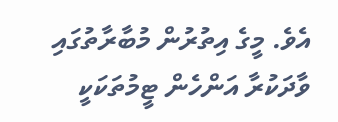އެވެ. މީގެ އިތުރުން މުބާރާތުގައި ވާދަކުރާ އަންހެން ޓީމުތަކަކީ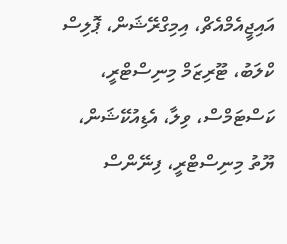އައިޖީއެމްއެޗް، އިމިގްރޭޝަން، ޕޮލިސް ކްލަބު، ޓޫރިޒަމް މިނިސްޓްރީ، ކަސްޓަމްސް، ވިލާ، އެޑިއުކޭޝަން، ޔޫތު މިނިސްޓްރީ، ފިނޭންސް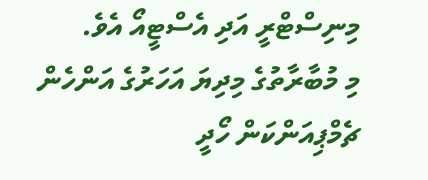މިނިސްޓްރީ އަދި އެސްޓީއޯ އެވެ.
މި މުބާރާތުގެ މިދިޔަ އަހަރުގެ އަންހެން ޗެމްޕިއަންކަން ހޯދީ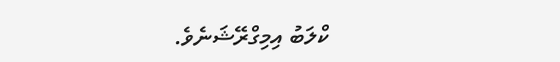ކްލަބު އިމިގްރޭޝަނެވެ.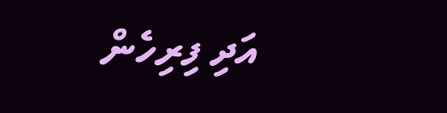އަދި ފިރިހެން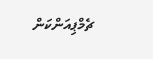ޗެމްޕިއަންކަން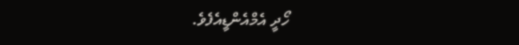ހޯދީ އެމްއެންޑީއެފެވެ.